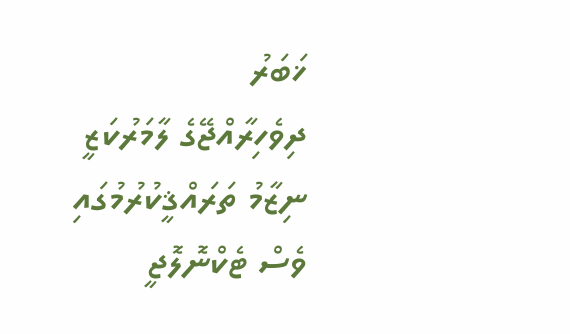ޚަބަރު
ދިވެހިރާއްޖޭގެ ލާމަރުކަޒީ ނިޒާމު ތަރައްޤީކުރުމުގައި ވެސް ޓެކްނޮލޮޖީ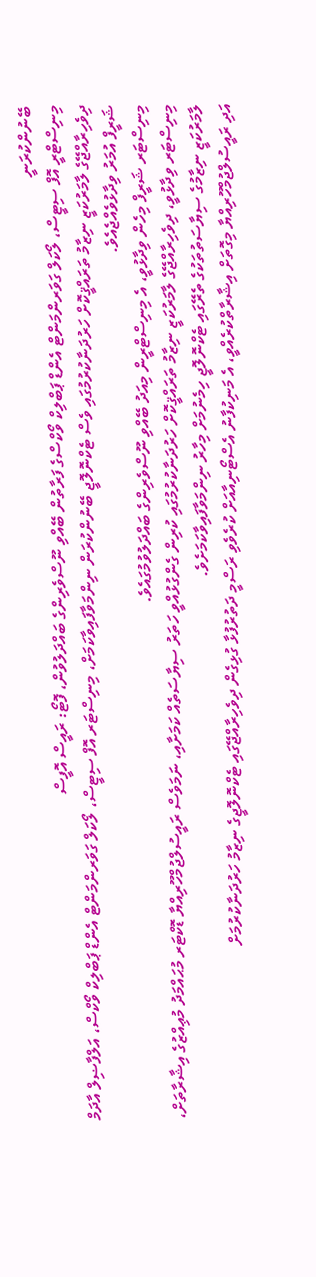ބޭނުންކުރަނީ
މިނިސްޓްރީ އޮފް ސިޓީސް، ލޯކަލް ގަވަރންމަންޓް އެންޑް ޕަބްލިކް ވޯކްސްގެ ފަރާތުން ބޭއްވި ނޫސްވެރިންގެ ބައްދަލުވުން، ފޮޓޯ: ރައީސް އޮފީސް
ދިވެހިރާއްޖޭގެ ލާމަރުކަޒީ ނިޒާމު ތަރައްޤީކޮށް ހަރުދަނާކުރުމުގައި ވެސް ޓެކްނޮލޮޖީ ބޭނުންކުރަން ނިންމަވާފައިވާކަމަށް، މިނިސްޓަރ އޮފް ސިޓީސް، ލޯކަލް ގަވަރންމަންޓް އެންޑް ޕަބްލިކް ވޯކްސް، އަލްފާޟިލް އާދަމް ޝަރީފް އުމަރު ވިދާޅުވެއްޖެއެވެ.
މިނިސްޓަރ ޝަރީފް މިހެން ވިދާޅުވީ، އެ މިނިސްޓްރީން މިއަދު ބޭއްވި ނޫސްވެރިންގެ ބައްދަލުވުމުގައެވެ.
މިނިސްޓަރ ވިދާޅުވީ، ދިވެހިރާއްޖޭގެ ލާމަރުކަޒީ ނިޒާމު ތަރައްޤީކޮށް ހަރުދަނާކުރުމުގައި ކުރިން ގެންގުޅުއްވީ ހަތަރު ސިޔާސަތެއް ކަމަށާއި، ނަމަވެސް ރައީސުލްޖުމްހޫރިއްޔާ ޑޮކްޓަރ މުޙައްމަދު މުޢިއްޒުގެ އިޝާރާތަށް، ލާމަރުކަޒީ ނިޒާމުގެ ސިޔާސަތުތަކުގެ ތެރޭގައި ޓެކްނޮލޮޖީ ހިމެނުމަށް މިހާރު ނިންމަވާފައިވާކަމަށެވެ.
އަދި ރައީސުލްޖުމްހޫރިއްޔާ މިގޮތަށް އިޝާރާތްކުރެއްވީ، އެ މަނިކުފާނު އެސްޓޯނިއާއަށް ކުރެވެވި ރަސްމީ ދަތުރުފުޅާ ގުޅިގެން ދިވެހިރާއްޖޭގައި ޓެކްނޮލޮޖީގެ ނިޒާމު ހަރުދަނާކުރުމަށް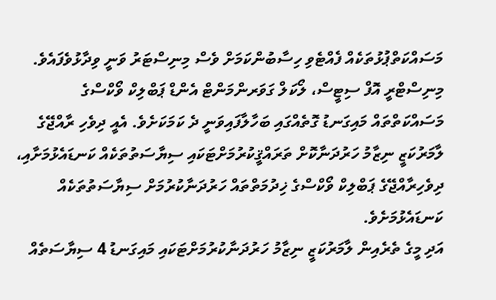މަސައްކަތްޕުޅުތަކެއް ފެއްޓެވި ހިސާބުންކަމަށް ވެސް މިނިސްޓަރު ވަނީ ވިދާޅުވެފައެވެ.
މިނިސްޓްރީ އޮފް ސިޓީސް، ލޯކަލް ގަވަރންމަންޓް އެންޑް ޕަބްލިކް ވޯކްސްގެ މަސައްކަތްތައް މައިގަނޑު ގޮތެއްގައި ބަހާލާފައިވަނީ ދެ ކަމަކަށެވެ. އެއީ ދިވެހި ރާއްޖޭގެ ލާމަރުކަޒީ ނިޒާމު ހަރުދަނާކޮށް ތަރައްޤީކުރުމަށްޓަކައި ސިޔާސަތުތަކެއް ކަނޑައެޅުމަށާއި، ދިވެހިރާއްޖޭގެ ޕަބްލިކް ވޯކްސްގެ ޚިދުމަތްތައް ހަރުދަނާކުރުމަށް ސިޔާސަތުތަކެއް ކަނޑައެޅުމަށެވެ.
އަދި މީގެ ތެރެއިން ލާމަރުކަޒީ ނިޒާމު ހަރުދަނާކުރުމަށްޓަކައި މައިގަނޑު 4 ސިޔާސަތެއް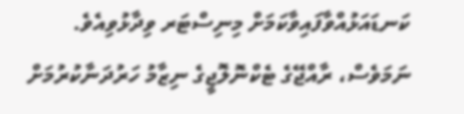ކަނޑައަޅުއްވާފައިވާކަމަށް މިނިސްޓަރ ވިދާޅުވިއެވެ. ނަމަވެސް، ރާއްޖޭގެ ޓެކްނޮލޮޖީގެ ނިޒާމު ހަރުދަނާކުރުމަށް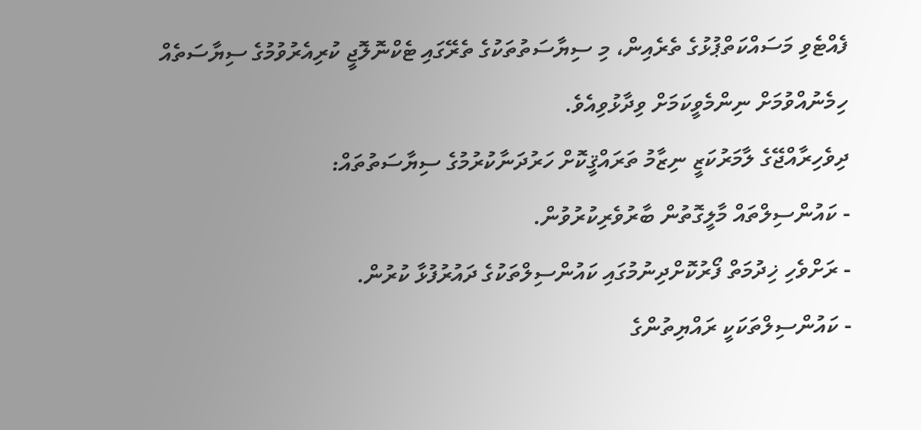ފެއްޓެވި މަސައްކަތްޕުޅުގެ ތެރެއިން، މި ސިޔާސަތުތަކުގެ ތެރޭގައި ޓެކްނޮލޮޖީ ކުރިއެރުވުމުގެ ސިޔާސަތެއް ހިމެނުއްވުމަށް ނިންމެވީކަމަށް ވިދާޅުވިއެވެ.
ދިވެހިރާއްޖޭގެ ލާމަރުކަޒީ ނިޒާމު ތަރައްޤީކޮށް ހަރުދަނާކުރުމުގެ ސިޔާސަތުތައް:
- ކައުންސިލްތައް މާލީގޮތުން ބާރުވެރިކުރުވުން.
- ރަށްވެހި ޚިދުމަތް ފޯރުކޮށްދިނުމުގައި ކައުންސިލްތަކުގެ ދައުރުފުޅާ ކުރުން.
- ކައުންސިލްތަކަކީ ރައްޔިތުންގެ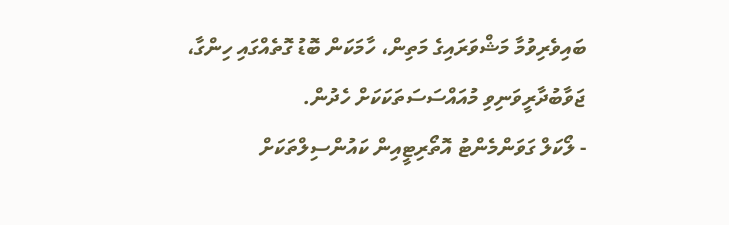ބައިވެރިވުމާ މަޝްވަރައިގެ މަތިން، ހާމަކަން ބޮޑު ގޮތެއްގައި ހިންގާ، ޖަވާބުދާރީވަނިވި މުއައްސަސަތަކަކަށް ހެދުން.
- ލޯކަލް ގަވަންމެންޓު އޮތޯރިޓީއިން ކައުންސިލްތަކަށް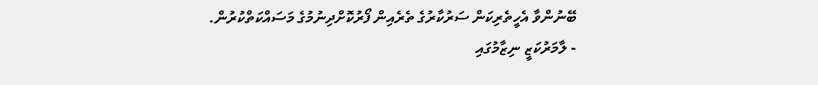ބޭނުންވާ އެހީތެރިކަން ސަރުކާރުގެ ތެރެއިން ފޯރުކޮށްދިނުމުގެ މަސައްކަތްކުރުން.
- ލާމަރުކަޒީ ނިޒާމުގައި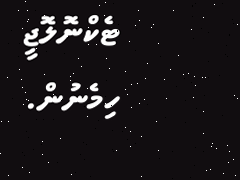ޓެކްނޮލޮޖީ ހިމެނުން.